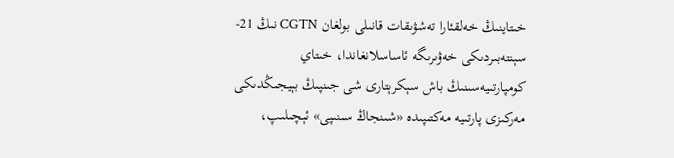خىتاينىڭ خەلقئارا تەشۋىقات قانىلى بولغان CGTN نىڭ 21-سېنتەبىردىكى خەۋىرىگە ئاساسلانغاندا، خىتاي كومپارتىيەسىنىڭ باش سېكرېتارى شى جىنپىڭ بېيجىڭدىكى مەركىزى پارتىيە مەكتىپىدە «شىنجاڭ سىنىپى» ئېچىلىپ،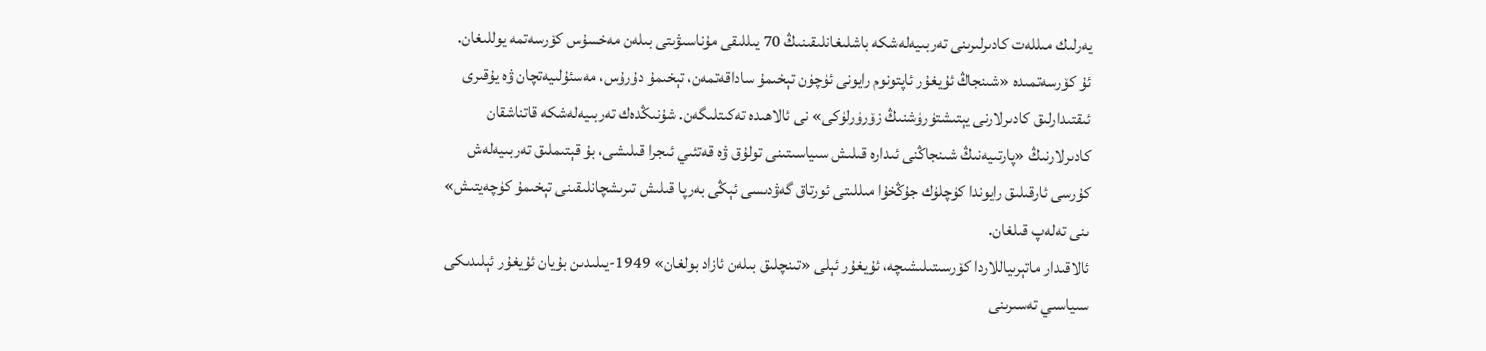يەرلىك مىللەت كادىرلىرىنى تەربىيەلەشكە باشلىغانلىقىنىڭ 70 يىللىقى مۇناسىۋىتى بىلەن مەخسۇس كۆرسەتمە يوللىغان. ئۇ كۆرسەتمىدە «شىنجاڭ ئۇيغۇر ئاپتونوم رايونى ئۈچۈن تېخىمۇ ساداقەتمەن، تېخىمۇ دۇرۇس، مەسئۇلىيەتچان ۋە يۇقىرى ئىقتىدارلىق كادىرلارنى يېتىشتۈرۈشنىڭ زۆرۈرلۈكى» نى ئالاھىدە تەكىتلىگەن. شۇنىڭدەك تەربىيەلەشكە قاتناشقان كادىرلارنىڭ «پارتىيەنىڭ شىنجاڭنى ئىدارە قىلىش سىياسىتىنى تولۇق ۋە قەتئىي ئىجرا قىلىشى، بۇ قېتىملىق تەربىيەلەش كۇرسى ئارقىلىق رايوندا كۈچلۈك جۇڭخۇا مىللىتى ئورتاق گەۋدىسى ئېڭى بەرپا قىلىش تىرىشچانلىقىنى تېخىمۇ كۈچەيتىش» ىنى تەلەپ قىلغان.
ئالاقىدار ماتېرىياللاردا كۆرسىتىلىشىچە، ئۇيغۇر ئېلى «تىنچلىق بىلەن ئازاد بولغان» 1949-يىلىدىن بۇيان ئۇيغۇر ئېلىدىكى سىياسىي تەسىرىنى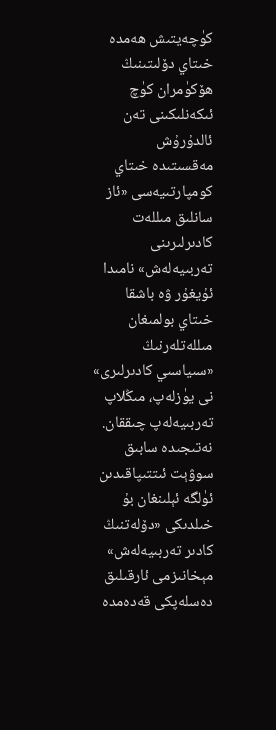كۈچەيتىش ھەمدە خىتاي دۆلىتىنىڭ ھۆكۈمران كۈچ ئىكەنلىكىنى تەن ئالدۇرۇش مەقسىتىدە خىتاي كومپارتىيەسى «ئاز سانلىق مىللەت كادىرلىرىنى تەربىيەلەش» نامىدا ئۇيغۇر ۋە باشقا خىتاي بولمىغان مىللەتلەرنىڭ «سىياسىي كادىرلىرى» نى يۈزلەپ، مىڭلاپ تەربىيەلەپ چىققان. نەتىجىدە سابىق سوۋېت ئىتتىپاقىدىن ئۈلگە ئېلىنغان بۇ خىلدىكى «دۆلەتنىڭ كادىر تەربىيەلەش» مېخانىزمى ئارقىلىق دەسلەپكى قەدەمدە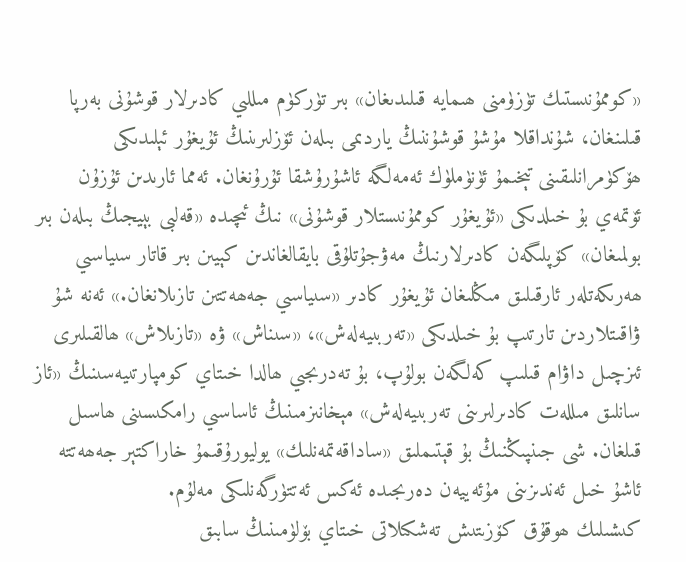«كوممۇنىستىك تۈزۈمنى ھىمايە قىلىدىغان» بىر تۈركۈم مىللىي كادىرلار قوشۇنى بەرپا قىلىنغان، شۇنداقلا مۇشۇ قوشۇننىڭ ياردىمى بىلەن ئۆزلىرىنىڭ ئۇيغۇر ئېلىدىكى ھۆكۈمرانلىقىنى تېخىمۇ ئۈنۈملۈك ئەمەلگە ئاشۇرۇشقا ئۇرۇنغان. ئەمما ئارىدىن ئۇزۇن ئۆتمەي بۇ خىلدىكى «ئۇيغۇر كوممۇنىستلار قوشۇنى» نىڭ ئىچىدە «قەلبى بېيجىڭ بىلەن بىر بولمىغان» كۆپلىگەن كادىرلارنىڭ مەۋجۇتلۇقى بايقالغاندىن كېيىن بىر قاتار سىياسىي ھەرىكەتلەر ئارقىلىق مىڭلىغان ئۇيغۇر كادىر «سىياسىي جەھەتتىن تازىلانغان.» ئەنە شۇ ۋاقىتلاردىن تارتىپ بۇ خىلدىكى «تەربىيەلەش»، «سىناش» ۋە «تازىلاش» ھالقىلىرى ئىزچىل داۋام قىلىپ كەلگەن بولۇپ، بۇ تەدرىجىي ھالدا خىتاي كومپارتىيەسىنىڭ «ئاز سانلىق مىللەت كادىرلىرىنى تەربىيەلەش» مېخانىزمىنىڭ ئاساسىي رامكىسىنى ھاسىل قىلغان. شى جىنپىڭنىڭ بۇ قېتىملىق «ساداقەتمەنلىك» يوليورۇقىمۇ خاراكتېر جەھەتتە ئاشۇ خىل ئەندىزىنى مۇئەييەن دەرىجىدە ئەكس ئەتتۈرگەنلىكى مەلۇم.
كىشىلىك ھوقۇق كۆزىتىش تەشكىلاتى خىتاي بۆلۈمىنىڭ سابىق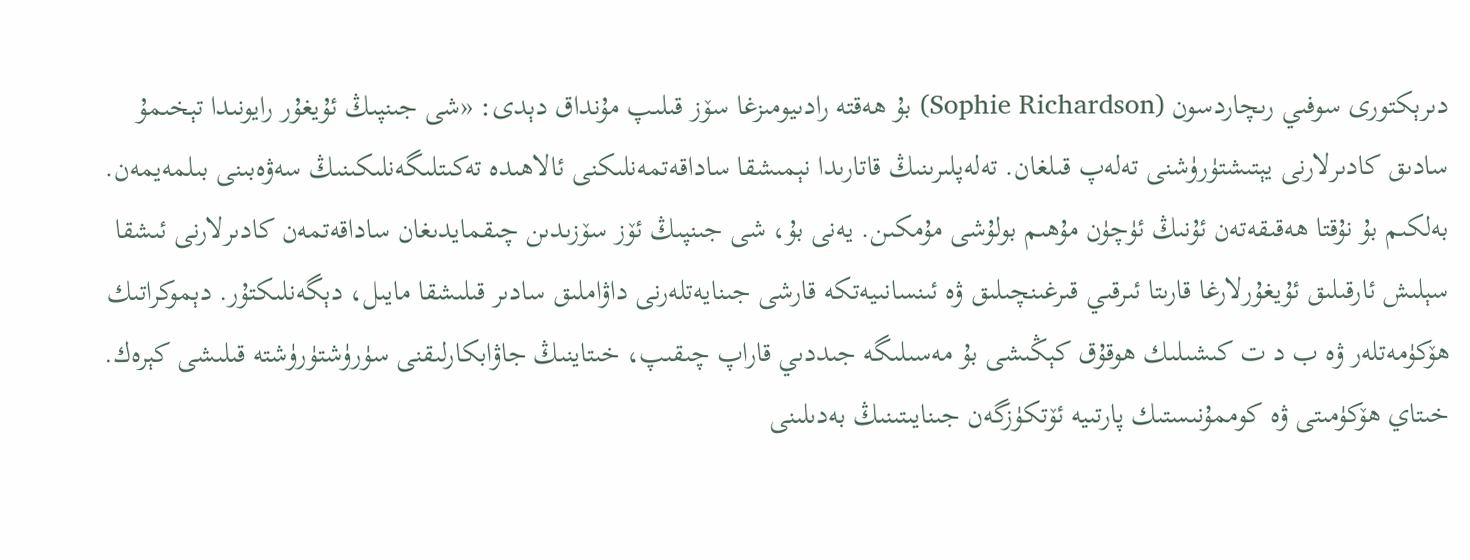دىرېكتورى سوفىي رىچاردسون (Sophie Richardson) بۇ ھەقتە رادىيومىزغا سۆز قىلىپ مۇنداق دېدى: «شى جىنپىڭ ئۇيغۇر رايونىدا تېخىمۇ سادىق كادىرلارنى يېتىشتۈرۈشنى تەلەپ قىلغان. تەلەپلىرىنىڭ قاتارىدا نېمىشقا ساداقەتمەنلىكنى ئالاھىدە تەكىتلىگەنلىكىنىڭ سەۋەبىنى بىلمەيمەن. بەلكىم بۇ نۇقتا ھەقىقەتەن ئۇنىڭ ئۈچۈن مۇھىم بولۇشى مۇمكىن. يەنى بۇ، شى جىنپىڭ ئۆز سۆزىدىن چىقمايدىغان ساداقەتمەن كادىرلارنى ئىشقا سېلىش ئارقىلىق ئۇيغۇرلارغا قارىتا ئىرقىي قىرغىنچىلىق ۋە ئىنسانىيەتكە قارشى جىنايەتلەرنى داۋاملىق سادىر قىلىشقا مايىل، دېگەنلىكتۇر. دېموكراتىك ھۆكۈمەتلەر ۋە ب د ت كىشىلىك ھوقۇق كېڭىشى بۇ مەسىلىگە جىددىي قاراپ چىقىپ، خىتاينىڭ جاۋابكارلىقنى سۈرۈشتۈرۈشتە قىلىشى كېرەك. خىتاي ھۆكۈمىتى ۋە كوممۇنىستىك پارتىيە ئۆتكۈزگەن جىنايىتىنىڭ بەدىلىنى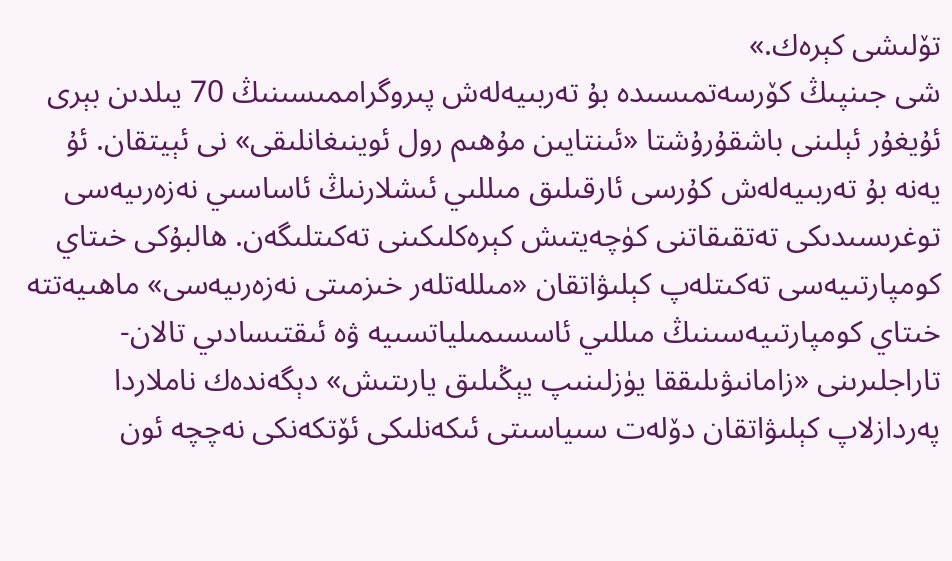تۆلىشى كېرەك.»
شى جىنپىڭ كۆرسەتمىسىدە بۇ تەربىيەلەش پىروگراممىسىنىڭ 70 يىلدىن بېرى ئۇيغۇر ئېلىنى باشقۇرۇشتا «ئىنتايىن مۇھىم رول ئوينىغانلىقى» نى ئېيتقان. ئۇ يەنە بۇ تەربىيەلەش كۇرسى ئارقىلىق مىللىي ئىشلارنىڭ ئاساسىي نەزەرىيەسى توغرىسىدىكى تەتقىقاتنى كۈچەيتىش كېرەكلىكىنى تەكىتلىگەن. ھالبۇكى خىتاي كومپارتىيەسى تەكىتلەپ كېلىۋاتقان «مىللەتلەر خىزمىتى نەزەرىيەسى» ماھىيەتتە خىتاي كومپارتىيەسىنىڭ مىللىي ئاسسىمىلياتسىيە ۋە ئىقتىسادىي تالان-تاراجلىرىنى «زامانىۋىلىققا يۈزلىنىپ يېڭىلىق يارىتىش» دېگەندەك ناملاردا پەردازلاپ كېلىۋاتقان دۆلەت سىياسىتى ئىكەنلىكى ئۆتكەنكى نەچچە ئون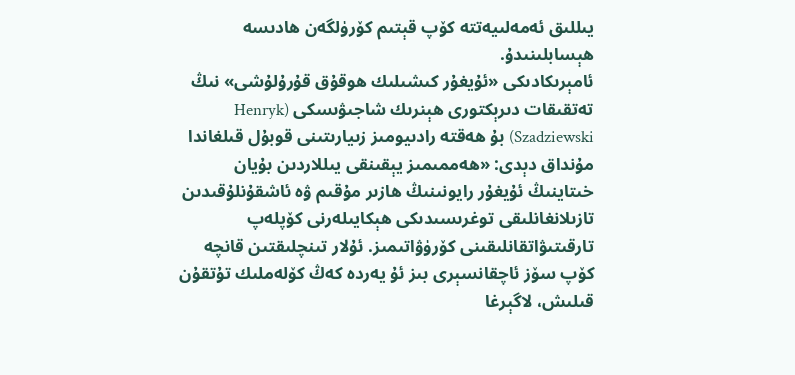يىللىق ئەمەلىيەتتە كۆپ قېتىم كۆرۈلگەن ھادىسە ھېسابلىنىدۇ.
ئامېرىكادىكى «ئۇيغۇر كىشىلىك ھوقۇق قۇرۇلۇشى» نىڭ تەتقىقات دىرېكتورى ھېنرىك شاجىۋىسكى (Henryk Szadziewski) بۇ ھەقتە رادىيومىز زىيارىتىنى قوبۇل قىلغاندا مۇنداق دېدى: «ھەممىمىز يېقىنقى يىللاردىن بۇيان خىتاينىڭ ئۇيغۇر رايونىنىڭ ھازىر مۇقىم ۋە ئاشقۇنلۇقىدىن تازىلانغانلىقى توغرىسىدىكى ھېكايىلەرنى كۆپلەپ تارقىتىۋاتقانلىقىنى كۆرۈۋاتىمىز. ئۇلار تىنچلىقتىن قانچە كۆپ سۆز ئاچقانسېرى بىز ئۇ يەردە كەڭ كۆلەملىك تۇتقۇن قىلىش، لاگېرغا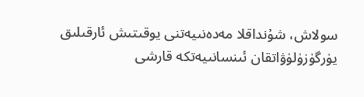سولاش، شۇنداقلا مەدەنىيەتنى يوقىتىش ئارقىلىق يۈرگۈزۈلۈۋاتقان ئىنسانىيەتكە قارشى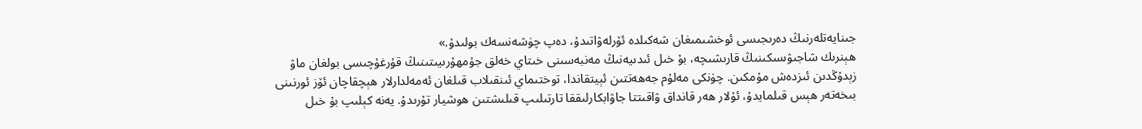جىنايەتلەرنىڭ دەرىجىسى ئوخشىمىغان شەكىلدە ئۆرلەۋاتىدۇ، دەپ چۈشەنسەك بولىدۇ.»
ھېنرىك شاجىۋىسكىنىڭ قارىشىچە، بۇ خىل ئىدىيەنىڭ مەنبەسىنى خىتاي خەلق جۇمھۇرىيىتىنىڭ قۇرغۇچىسى بولغان ماۋ زېدۇڭدىن ئىزدەش مۇمكىن. چۈنكى مەلۇم جەھەتتىن ئېيتقاندا، توختىماي ئىنقىلاب قىلغان ئەمەلدارلار ھېچقاچان ئۆز ئورنىنى بىخەتەر ھېس قىلمايدۇ، ئۇلار ھەر قانداق ۋاقىتتا جاۋابكارلىققا تارتىلىپ قىلىشتىن ھوشيار تۇرىدۇ. يەنە كېلىپ بۇ خىل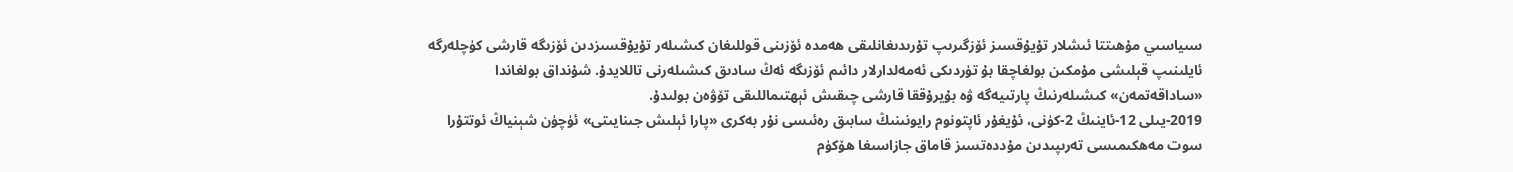سىياسىي مۇھىتتا ئىشلار تۇيۇقسىز ئۆزگىرىپ تۇرىدىغانلىقى ھەمدە ئۆزىنى قوللىغان كىشىلەر تۇيۇقسىزدىن ئۆزىگە قارشى كۈچلەرگە ئايلىنىپ قېلىشى مۇمكىن بولغاچقا بۇ تۈردىكى ئەمەلدارلار دائىم ئۆزىگە ئەڭ سادىق كىشىلەرنى تاللايدۇ. شۇنداق بولغاندا «ساداقەتمەن» كىشىلەرنىڭ پارتىيەگە ۋە بۇيرۇققا قارشى چىقىش ئېھتىماللىقى تۆۋەن بولىدۇ.
2019-يىلى 12-ئاينىڭ 2-كۈنى، ئۇيغۇر ئاپتونوم رايونىنىڭ سابىق رەئىسى نۇر بەكرى «پارا ئېلىش جىنايىتى» ئۈچۈن شېنياڭ ئوتتۇرا سوت مەھكىمىسى تەرىپىدىن مۇددەتسىز قاماق جازاسىغا ھۆكۈم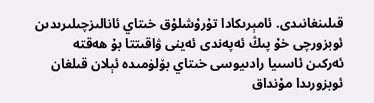قىلىنغانىدى. ئامېرىكادا تۇرۇشلۇق خىتاي ئانالىزچىلىرىدىن ئوبزورچى خۇ پىڭ ئەپەندى ئەينى ۋاقىتتا بۇ ھەقتە ئەركىن ئاسىيا رادىيوسى خىتاي بۆلۈمىدە ئېلان قىلغان ئوبزورىدا مۇنداق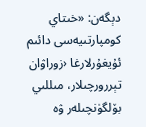دېگەن: «خىتاي كومپارتىيەسى دائىم ئۇيغۇرلارغا ‹زوراۋان تېررورچىلار، مىللىي بۆلگۈنچىلەر ۋە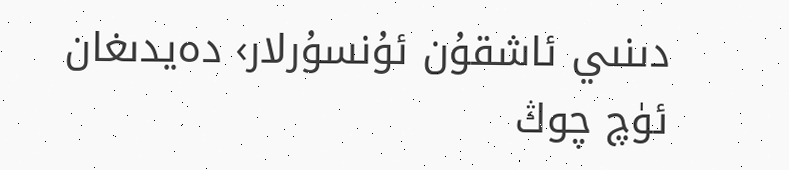دىنىي ئاشقۇن ئۇنسۇرلار› دەيدىغان ئۈچ چوڭ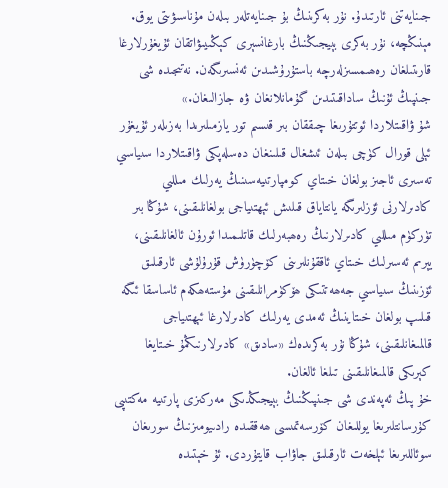جىنايەتنى ئارتىدۇ. نۇر بەكرىنىڭ بۇ جىنايەتلەر بىلەن مۇناسىۋىتى يوق. مېنىڭچە، نۇر بەكرى بېيجىڭنىڭ بارغانسېرى كېڭىيىۋاتقان ئۇيغۇرلارغا قارىتىلغان رەھىمسىزلەرچە باستۇرۇشىدىن ئەنسىرىگەن. نەتىجىدە شى جىنپىڭ ئۇنىڭ ساداقىتىدىن گۇمانلانغان ۋە جازالىغان.»
شۇ ۋاقىتلاردا ئوتتۇرىغا چىققان بىر قىسىم تور يازمىلىرىدا بەزىلەر ئۇيغۇر ئېلى قورال كۈچى بىلەن ئىشغال قىلىنغان دەسلەپكى ۋاقىتلاردا سىياسىي تەسىرى ئاجىز بولغان خىتاي كومپارتىيەسىنىڭ يەرلىك مىللىي كادىرلارنى ئۆزلىرىگە يانتاياق قىلىش ئېھتىياجى بولغانلىقىنى، شۇڭا بىر تۈركۈم مىللىي كادىرلارنىڭ رەھبەرلىك قاتلىمىدا ئورۇن ئالغانلىقىنى، يېرىم ئەسىرلىك خىتاي ئاققۇنلىرىنى كۆچۈرۈش قۇرۇلۇشى ئارقىلىق ئۆزىنىڭ سىياسىي جەھەتتىكى ھۆكۈمرانلىقىنى مۇستەھكەم ئاساسقا ئىگە قىلىپ بولغان خىتاينىڭ ئەمدى يەرلىك كادىرلارغا ئېھتىياجى قالمىغانلىقىنى، شۇڭا نۇر بەكرىدەك «سادىق» كادىرلارنىڭمۇ خىتايغا كېرىكى قالمىغانلىقىنى تىلغا ئالغان.
خۇ پىڭ ئەپەندى شى جىنپىڭنىڭ بېيجىڭدىكى مەركىزى پارتىيە مەكتىپى كۇرسانتلىرىغا يوللىغان كۆرسەتمىسى ھەققىدە رادىيومىزنىڭ سورىغان سوئاللىرىغا ئېلخەت ئارقىلىق جاۋاب قايتۇردى. ئۇ خېتىدە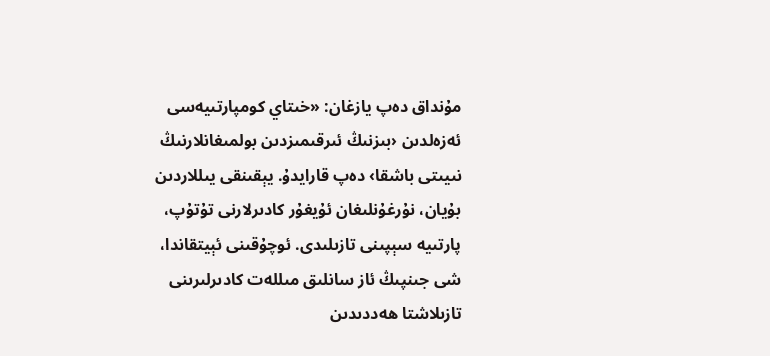مۇنداق دەپ يازغان: «خىتاي كومپارتىيەسى ئەزەلدىن ‹بىزنىڭ ئىرقىمىزدىن بولمىغانلارنىڭ نىيىتى باشقا› دەپ قارايدۇ. يېقىنقى يىللاردىن بۇيان، نۇرغۇنلىغان ئۇيغۇر كادىرلارنى تۇتۇپ، پارتىيە سېپىنى تازىلىدى. ئوچۇقىنى ئېيتقاندا، شى جىنپىڭ ئاز سانلىق مىللەت كادىرلىرىنى تازىلاشتا ھەددىدىن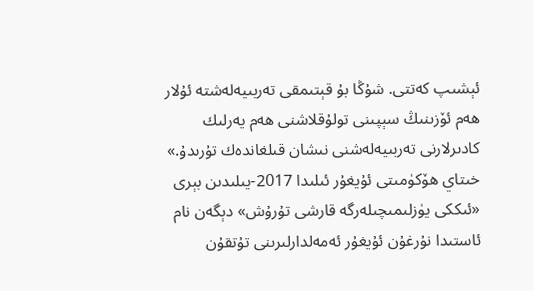ئېشىپ كەتتى. شۇڭا بۇ قېتىمقى تەربىيەلەشتە ئۇلار ھەم ئۆزىنىڭ سېپىنى تولۇقلاشنى ھەم يەرلىك كادىرلارنى تەربىيەلەشنى نىشان قىلغاندەك تۇرىدۇ.»
خىتاي ھۆكۈمىتى ئۇيغۇر ئىلىدا 2017-يىلىدىن بېرى «ئىككى يۈزلىمىچىلەرگە قارشى تۇرۇش» دېگەن نام ئاستىدا نۇرغۇن ئۇيغۇر ئەمەلدارلىرىنى تۇتقۇن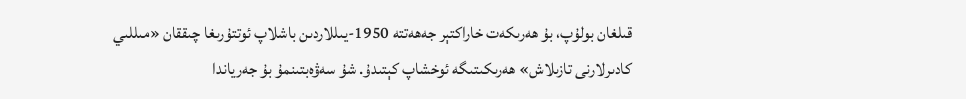قىلغان بولۇپ، بۇ ھەرىكەت خاراكتېر جەھەتتە 1950-يىللاردىن باشلاپ ئوتتۇرىغا چىققان «مىللىي كادىرلارنى تازىلاش» ھەرىكىتىگە ئوخشاپ كېتىدۇ. شۇ سەۋەبتىنمۇ بۇ جەرياندا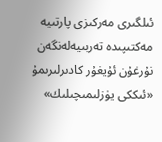ئىلگىرى مەركىزى پارتىيە مەكتىپىدە تەربىيەلەنگەن نۇرغۇن ئۇيغۇر كادىرلىرىمۇ «ئىككى يۈزلىمىچىلىك»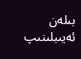بىلەن ئەيىبلىنىپ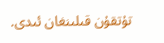تۇتقۇن قىلىنغان ئىدى.